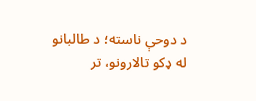د دوحې ناسته؛ د طالبانو له ډکو تالارونو، تر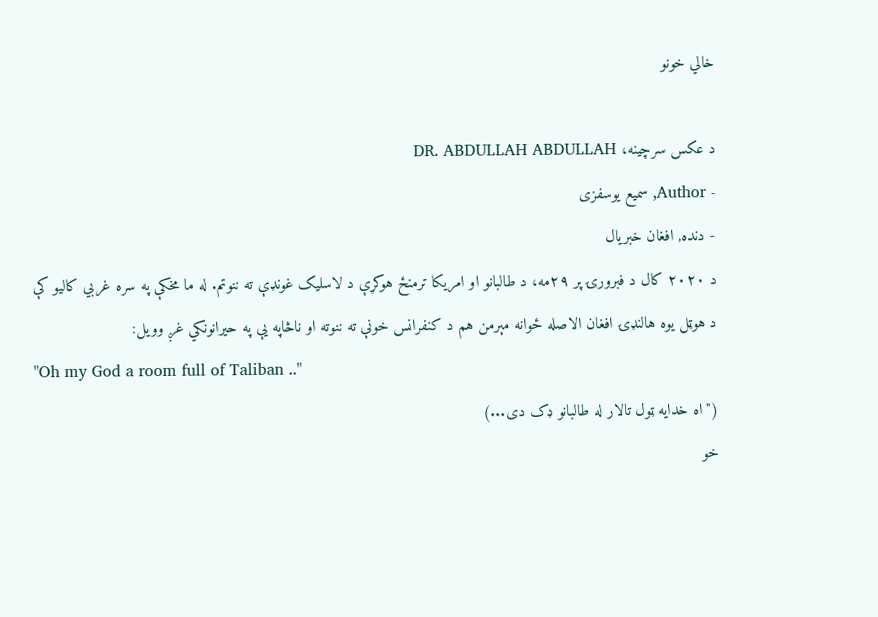خالي خونو

د عکس سرچینه، DR. ABDULLAH ABDULLAH
- Author, سمیع یوسفزی
- دنده, افغان خبریال
د ۲۰۲۰ کال د فبرورۍ پر ۲۹مه، د طالبانو او امریکا ترمنځ هوکړې د لاسلیک غونډې ته ننوتم. له ما مخکې په سره غربي کالیو کې د هوټل یوه هالنډۍ افغان الاصله ځوانه مېرمن هم د کنفرانس خونې ته ننوته او ناڅاپه یې په حیرانونکي غږ وویل:
"Oh my God a room full of Taliban .."
("اه خدایه ټول تالار له طالبانو ډک دی...)
خو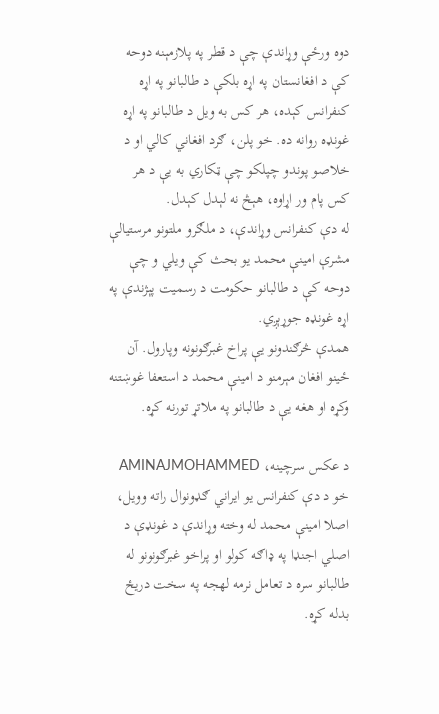دوه ورځې وړاندې چې د قطر په پلازمېنه دوحه کې د افغانستان په اړه بلکې د طالبانو په اړه کنفرانس کېده، هر کس به ویل د طالبانو په اړه غونډه روانه ده. خو پلن، ګرد افغاني کالي او د خلاصو پوندو چپلکو چې ټکاري به یې د هر کس پام ور اړاوه، هېڅ نه لېدل کېدل.
له دې کنفرانس وړاندې، د ملګرو ملتونو مرستیالې مشرې امینې محمد یو بحث کې ویلي و چې دوحه کې د طالبانو حکومت د رسمیت پېژندې په اړه غونډه جوړېږي.
همدې څرګندونو یې پراخ غبرګونونه وپارول. آن ځینو افغان مېرمنو د امینې محمد د استعفا غوښتنه وکړه او هغه یې د طالبانو په ملاتړ تورنه کړه.

د عکس سرچینه، AMINAJMOHAMMED
خو د دې کنفرانس یو ایراني ګډونوال راته وویل، اصلا امینې محمد له وخته وړاندې د غونډې د اصلي اجنډا په ډاګه کولو او پراخو غبرګونونو له طالبانو سره د تعامل نرمه لهجه په سخت دریځ بدله کړه.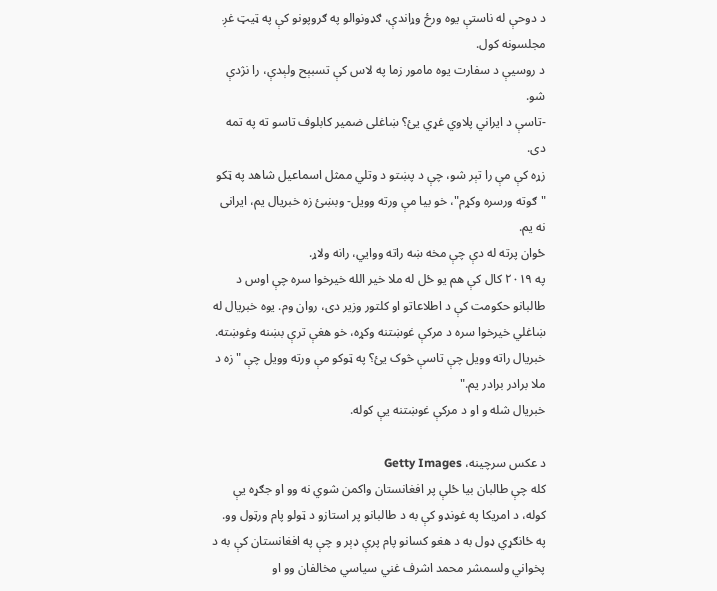د دوحې له ناستې یوه ورځ وړاندې، ګډونوالو په ګروپونو کې په ټیټ غږ مجلسونه کول.
د روسیې د سفارت یوه مامور زما په لاس کې تسبېح ولېدې، را نژدې شو.
-تاسې د ایراني پلاوي غړي یئ؟ ښاغلی ضمیر کابلوف تاسو ته په تمه دی.
زړه کې مې را تېر شو، چې د پښتو د وتلي ممثل اسماعیل شاهد په ټکو "ګوته ورسره وکړم"، خو بیا مې ورته وویل- وبښئ زه خبریال یم، ایرانی نه یم.
ځوان پرته له دې چې مخه ښه راته ووايي، رانه ولاړ.
په ۲۰۱۹ کال کې هم یو ځل له ملا خیر الله خیرخوا سره چې اوس د طالبانو حکومت کې د اطلاعاتو او کلتور وزیر دی، روان وم. یوه خبریال له ښاغلي خیرخوا سره د مرکې غوښتنه وکړه، خو هغې ترې بښنه وغوښته.
خبریال راته وویل چې تاسې څوک یئ؟ په ټوکو مې ورته وویل چې " زه د ملا برادر برادر یم."
خبریال شله و او د مرکې غوښتنه یې کوله.

د عکس سرچینه، Getty Images
کله چې طالبان بیا ځلې پر افغانستان واکمن شوي نه وو او جګړه یې کوله، د امریکا په غونډو کې به د طالبانو پر استازو د ټولو پام ورټول وو.
په ځانګړي ډول به د هغو کسانو پام پرې ډېر و چې په افغانستان کې به د پخواني ولسمشر محمد اشرف غني سیاسي مخالفان وو او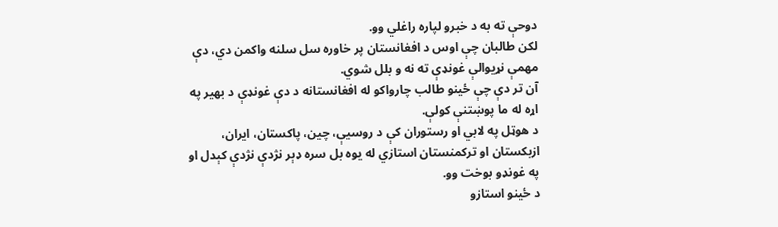دوحې ته به د خبرو لپاره راغلي وو.
لکن طالبان چې اوس د افغانستان پر خاوره سل سلنه واکمن دي، دې مهمې نړیوالې غونډې ته نه و بلل شوي.
آن تر دې چې ځینو طالب چارواکو له افغانستانه د دې غونډې د بهیر په اړه له ما پوښتنې کولې.
د هوټل په لابي او رستوران کې د روسیې، چین، پاکستان، ایران، ازبکستان او ترکمنستان استازي له یوه بل سره ډېر نژدې نژدې کېدل او په غونډو بوخت وو.
د ځینو استازو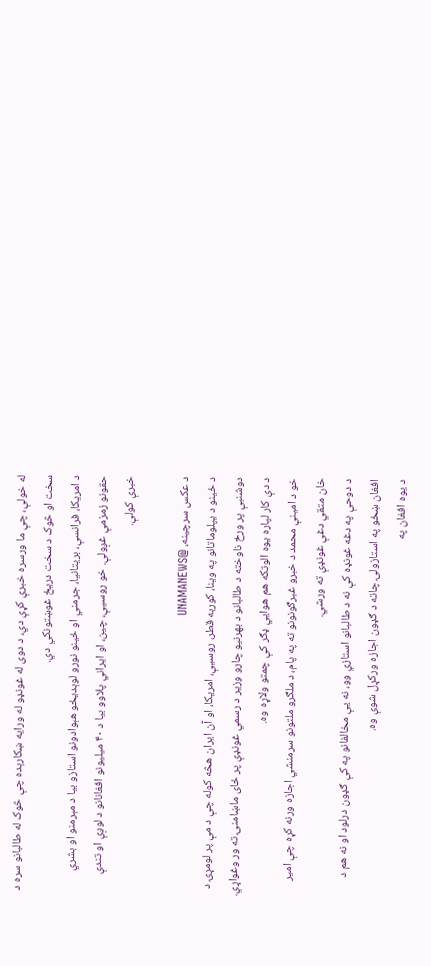له خولې، چې ما ورسره خبرې کړې دي، د دوی له غونډو له ورایه ښکارېده چې څوک له طالبانو سره د سخت او څوک د سخت دریځ غوښتونکي دي.
د امریکا، فرانسې، بریتانیا، جرمني او ځینو نورو لوېدیځو هېوادونو استازو بیا د مېرمنو او بشري حقونو زمزمې غږولې. خو روسیې، چین، او ایراني پلاوو بیا د ۴۰ میلیونو افغانانو د لوږې او تندې خبرې کولې.

د عکس سرچینه، @UNAMANEWS
د ځینو د یپلوماتانو په وینا، کوربه قطر، روسیې، امریکا، او آن ایران هڅه کوله چې د مې پر لومړۍ د دوشنبې پر ورځ ناوخته د طالبانو د بهرنیو چارو وزیر د رسمي غونډې پر ځای ماښامنۍ ته ور وغواړي. د دې کار لپاره یوه الوتکه هم هوايي ډګر کې چمتو ولاړه وه.
خو د امینې محمد د خبرو غبرګونونو ته په پام، د ملګرو ملتونو سرمنشي اجازه ورنه کړه چې امیر خان متقي دغې غونډې ته ورشي.
د دوحې په دغه غونډه کې نه د طالبانو استازي وو، نه یې مخالفانو په کې ګډون درلود او نه هم د افغان ښځو په استازولۍ چاته د ګډون اجازه ورکړل شوې وه.
د یوه افغان په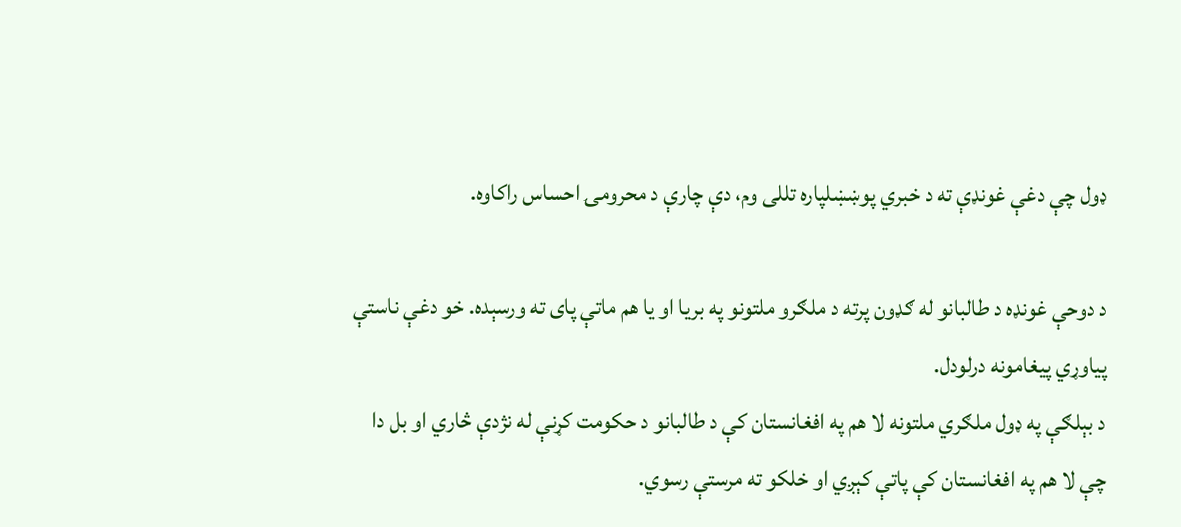ډول چې دغې غونډې ته د خبري پوښښلپاره تللی وم، دې چارې د محرومۍ احساس راکاوه.

د دوحې غونډه د طالبانو له ګډون پرته د ملګرو ملتونو په بریا او یا هم ماتې پای ته ورسېده. خو دغې ناستې پياوړي پيغامونه درلودل.
د بېلګې په ډول ملګري ملتونه لا هم په افغانستان کې د طالبانو د حکومت کړنې له نژدې څاري او بل دا چې لا هم په افغانستان کې پاتې کېږي او خلکو ته مرستې رسوي.